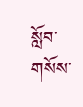སློབ་གསོས་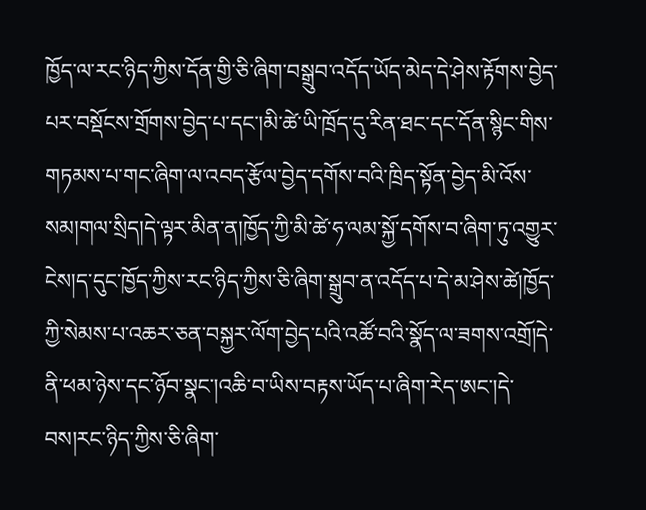ཁྱོད་ལ་རང་ཉིད་ཀྱིས་དོན་གྱི་ཅི་ཞིག་བསྒྲུབ་འདོད་ཡོད་མེད་དེ་ཤེས་རྟོགས་བྱེད་པར་བསྡོངས་གྲོགས་བྱེད་པ་དང་།མི་ཚེ་ཡི་ཁྲོད་དུ་རིན་ཐང་དང་དོན་སྙིང་གིས་གཏམས་པ་གང་ཞིག་ལ་འབད་རྩོལ་བྱེད་དགོས་བའི་ཁྲིད་སྟོན་བྱེད་མི་འོས་སམ།གལ་སྲིད།དེ་ལྟར་མིན་ན།ཁྱོད་ཀྱི་མི་ཚེ་ཧ་ལམ་སྐྱོ་དགོས་བ་ཞིག་ཏུ་འགྱུར་ངེས།ད་དུང་ཁྱོད་ཀྱིས་རང་ཉིད་ཀྱིས་ཅི་ཞིག་སྒྲུབ་ན་འདོད་པ་དེ་མ་ཤེས་ཚེ།ཁྱོད་ཀྱི་སེམས་པ་འཆར་ཅན་བསྐྱར་ལོག་བྱེད་པའི་འཚོ་བའི་སྣོད་ལ་ཟགས་འགྲོ།དེ་ནི་ཕམ་ཉེས་དང་ཉོབ་སྣང་།འཆི་བ་ཡིས་བརྟས་ཡོད་པ་ཞིག་རེད་ཨང་།དེ་བས།རང་ཉིད་ཀྱིས་ཅི་ཞིག་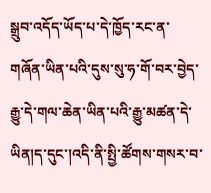སྒྲུབ་འདོད་ཡོད་པ་དེ་ཁྱོད་རང་ན་གཞོན་ཡིན་པའི་དུས་སུ་ཧ་གོ་བར་བྱེད་རྒྱུ་དེ་གལ་ཆེན་ཡིན་པའི་རྒྱུ་མཚན་དེ་ཡིན།ད་དུང་།འདི་ནི་སྤྱི་ཚོགས་གསར་བ་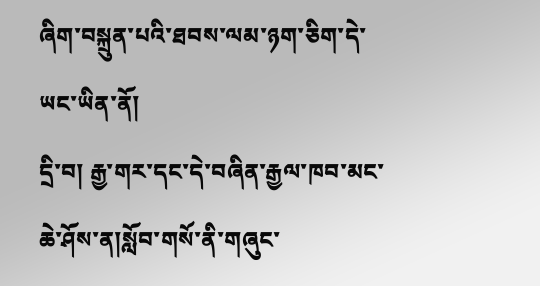ཞིག་བསྐྲུན་པའི་ཐབས་ལམ་ཉག་ཅིག་དེ་ཡང་ཡིན་ནོ།
དྲི་བ། རྒྱ་གར་དང་དེ་བཞིན་རྒྱལ་ཁབ་མང་ཆེ་ཤོས་ན།སློབ་གསོ་ནི་གཞུང་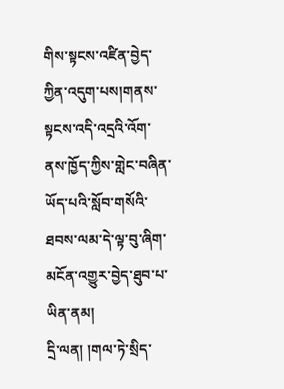གིས་སྟངས་འཛིན་བྱེད་ཀྱིན་འདུག་པས།གནས་སྟངས་འདི་འདྲའི་འོག་ནས་ཁྱོད་ཀྱིས་གླེང་བཞིན་ཡོད་པའི་སློབ་གསོའི་ཐབས་ལམ་དེ་ལྟ་བུ་ཞིག་མངོན་འགྱུར་བྱེད་ཐུབ་པ་ཡིན་ནམ།
དྲི་ལན། །གལ་ཏེ་སྲིད་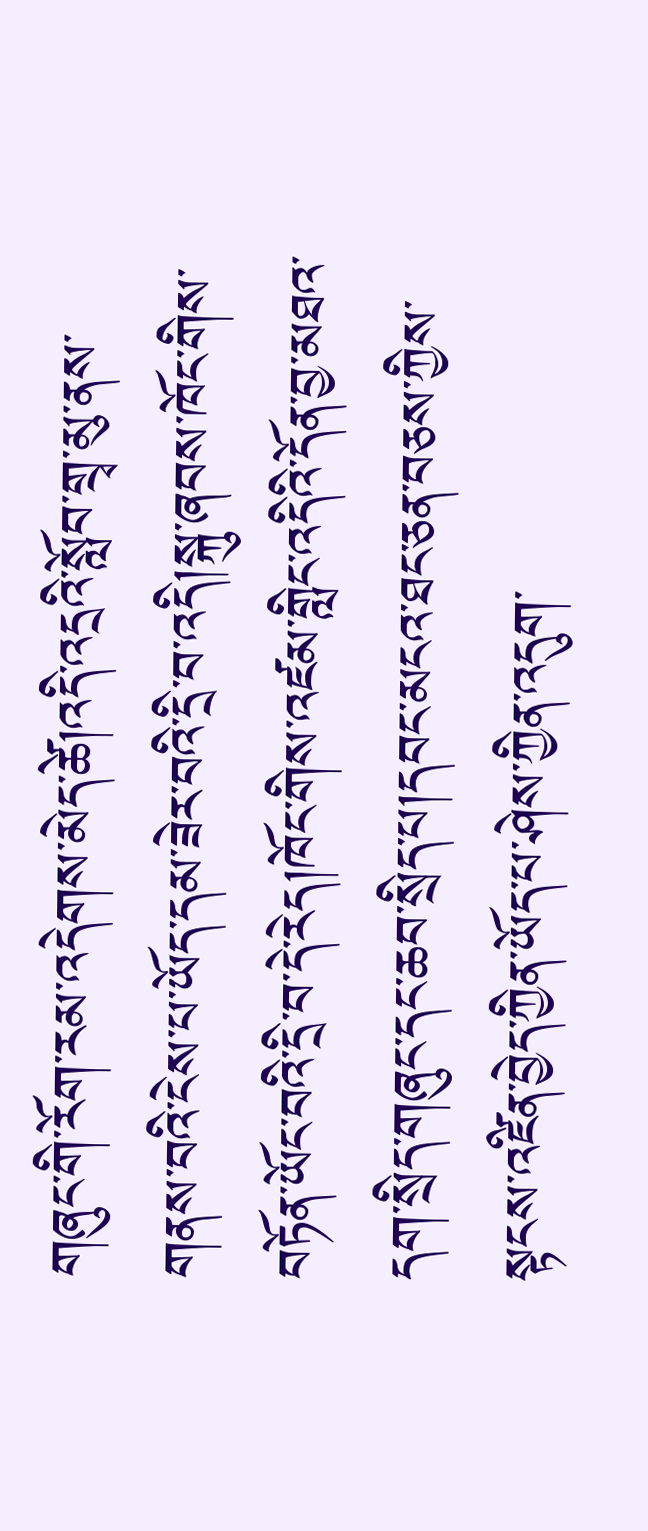གཞུང་གི་རོག་རམ་འདེགས་མེད་ཚེ།འདི་འདྲའི་སློབ་གྲྭ་མུ་ནས་གནས་བའི་ངེས་པ་ཡོད་དམ་ཟེར་བའི་དྲི་བ་འདི།སྐུ་ཞབས་ཁོང་གིས་བཏོན་ཡོང་བའི་དྲི་བ་དེ་རེད།ཁོང་གིས་འཛམ་གླིང་འདིའི་དོན་བྱ་མཐའ་དག་སྲིད་གཞུང་དང་ཆབ་སྲིད་པ།དབང་མངའ་ཐང་ཅན་བཅས་ཀྱིས་སྟངས་འཛིན་བྱེད་ཀྱིན་ཡོད་པ་ཤེས་ཀྱིན་འདུག་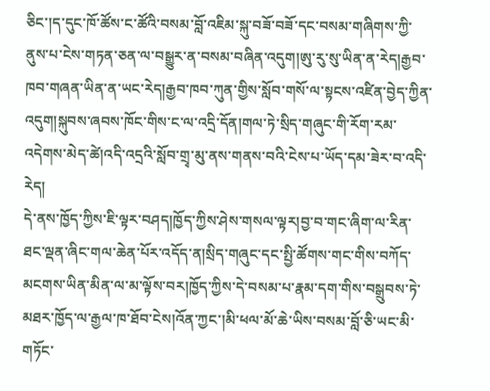ཅིང་།ད་དུང་ཁོ་ཚོས་ང་ཚོའི་བསམ་བློ་འཇིམ་སྐུ་བཟོ་བཟོ་དང་བསམ་གཞིགས་ཀྱི་ནུས་པ་ངེས་གཏན་ཅན་ལ་བསྒྱུར་ན་བསམ་བཞིན་འདུག།ཨུ་རུ་སུ་ཡིན་ན་རེད།རྒྱབ་ཁབ་གཞན་ཡིན་ན་ཡང་རེད།རྒྱབ་ཁབ་ཀུན་གྱིས་སློབ་གསོ་ལ་སྟངས་འཛིན་བྱེད་ཀྱིན་འདུག།སྐུབས་ཞབས་ཁོང་གིས་ང་ལ་འདྲི་དོན།གལ་ཏེ་སྲིད་གཞུང་གི་རོག་རམ་འདེགས་མེད་ཚེ།འདི་འདྲའི་སློབ་གྲྭ་མུ་ནས་གནས་བའི་ངེས་པ་ཡོད་དམ་ཟེར་བ་འདི་རེད།
དེ་ནས་ཁྱོད་ཀྱིས་ཇི་ལྟར་བཤད།ཁྱོད་ཀྱིས་ཤེས་གསལ་ལྟར།བྱ་བ་གང་ཞིག་ལ་རིན་ཐང་ལྡན་ཞིང་གལ་ཆེན་པོར་འདོད་ན།སྲིད་གཞུང་དང་སྤྱི་ཚོགས་གང་གིས་བཀོད་མངགས་ཡིན་མིན་ལ་མ་ལྟོས་བར།ཁྱོད་ཀྱིས་དེ་བསམ་པ་རྣམ་དག་གིས་བསྒྲུབས་ཏེ་མཐར་ཁྱོད་ལ་རྒྱལ་ཁ་ཐོབ་ངེས།འོན་ཀྱང་།མི་ཕལ་མོ་ཆེ་ཡིས་བསམ་བློ་ཅི་ཡང་མི་གཏོང་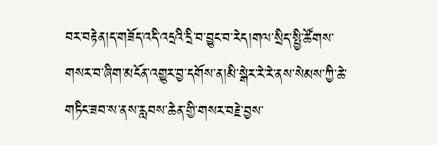བར་བརྟེན།ད་གཟོད་འདི་འདྲའི་དྲི་བ་བྱུང་བ་རེད།གལ་སྲིད་སྤྱི་ཚོགས་གསར་བ་ཞིག་མངོན་འགྱུར་བྱ་དགོས་ན།མི་སྒེར་རེ་རེ་ནས་སེམས་ཀྱི་ཆེ་གཏིང་ཟབ་ས་ནས་རླབས་ཆེན་གྱི་གསར་བརྗེ་བྱས་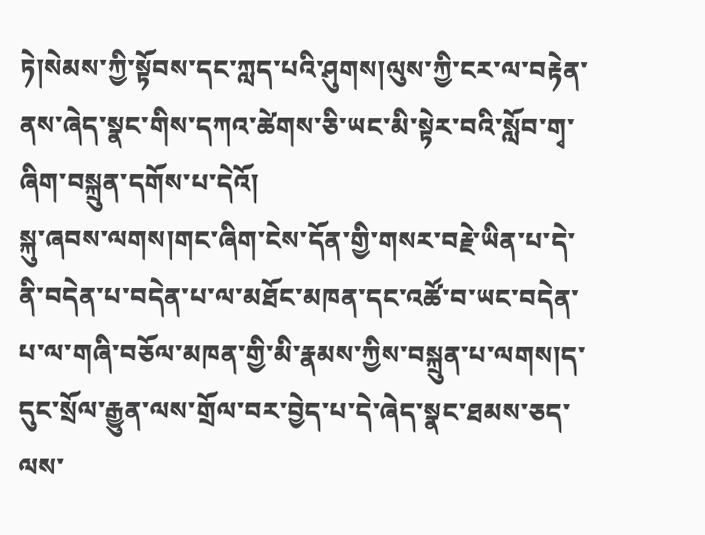ཏེ།སེམས་ཀྱི་སྟོབས་དང་ཀླད་པའི་ཤུགས།ལུས་ཀྱི་ངར་ལ་བརྟེན་ནས་ཞེད་སྣང་གིས་དཀའ་ཚེགས་ཅི་ཡང་མི་སྟེར་བའི་སློབ་གྭ་ཞིག་བསྐྲུན་དགོས་པ་དེའོ།
སྐུ་ཞབས་ལགས།གང་ཞིག་ངེས་དོན་གྱི་གསར་བརྗེ་ཡིན་པ་དེ་ནི་བདེན་པ་བདེན་པ་ལ་མཐོང་མཁན་དང་འཚོ་བ་ཡང་བདེན་པ་ལ་གཞི་བཅོལ་མཁན་གྱི་མི་རྣམས་ཀྱིས་བསྐྲུན་པ་ལགས།ད་དུང་སྲོལ་རྒྱུན་ལས་གྲོལ་བར་བྱེད་པ་དེ་ཞེད་སྣང་ཐམས་ཅད་ལས་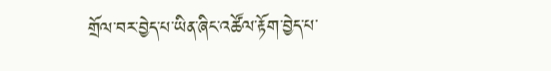གྲོལ་བར་བྱེད་པ་ཡིན་ཞིང་འཚོལ་རྟོག་བྱེད་པ་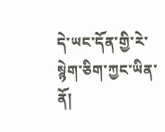དེ་ཡང་དོན་གྱི་རེ་སྙེག་ཅིག་ཀྱང་ཡིན་ནོ།